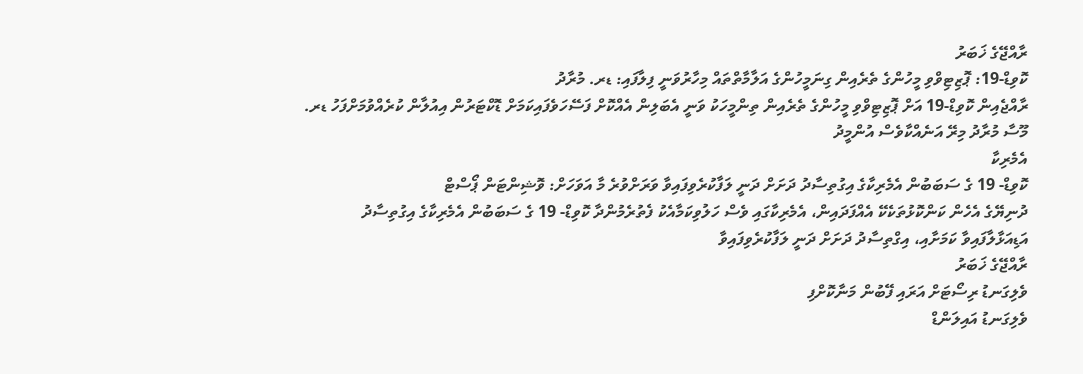ރާއްޖޭގެ ޚަބަރު
ކޮވިޑް-19: ޕޮޒިޓިވްވި މީހުންގެ ތެރެއިން ގިނަމީހުންގެ އަލާމާތްތައް މިހާރުވަނީ ފިލާފައި: ޑރ. މުރާދު
ރާއްޖެއިން ކޮވިޑް-19 އަށް ޕޮޒިޓިވްވި މީހުންގެ ތެރެއިން ތިންމީހަކު ވަނީ އެބަލިން އެއްކޮށް ފަސޭހަވެފައިކަމަށް ޑޮކްޓަރުން އިއުލާން ކުރެއްވުމަށްފަހު ޑރ. މޫސާ މުރާދު މިރޭ އަނެއްކާވެސް އުންމީދު
އެމެރިކާ
ކޮވިޑް- 19 ގެ ސަބަބުން އެމެރިކާގެ އިގުތިސާދު ދަށަށް ދަނީ ލަފާކުރެވިފައިވާ ވަރަށްވުރެ މާ އަވަހަށް: ވޮޝިންޓަން ޕޯސްޓް
ދުނިޔޭގެ އެހެން ކަންކޮޅުތަކެކޭ އެއްފަދައިން، އެމެރިކާގައި ވެސް ހަލުވިކަމާއެކު ފެތުރެމުންދާ ކޮވިޑް- 19 ގެ ސަބަބުން އެމެރިކާގެ އިގުތިސާދު އަޑިއަޅާލާފައިވާ ކަމަށާއި، އިގްތިސާދު ދަށަށް ދަނީ ލަފާކުރެވިފައިވާ
ރާއްޖޭގެ ޚަބަރު
ވެލިގަނޑު ރިސޯޓަށް އަރައި ފޭބުން މަނާކޮށްފި
ވެލިގަނޑު އައިލަންޑް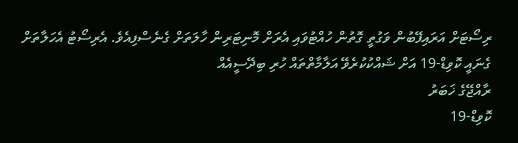ރިސޯޓަށް އަރައިފޭބުން ވަގުތީ ގޮތުން ހުއްޓުވައި އެރަށް މޮނިޓަރިން ހާލަތަށް ގެނެސްފިއެވެ. އެރިސޯޓު އެހަލާތަށް ގެނައީ ކޮވިޑް-19 އަށް ޝައްކުކުރެވޭ އަލާމާތްތައް ހުރި ބިދޭސީއެއް
ރާއްޖޭގެ ޚަބަރު
ކޮވިޑް-19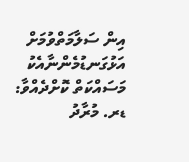އިން ސަލާމަތްވުމަށް އަޅުގަނޑުމެންނާއެކު މަސައްކަތް ކޮށްދެއްވާ: ޑރ. މުރާދު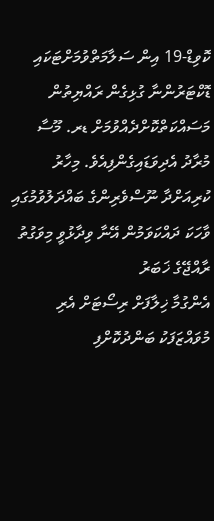ކޮވިޑް-19 އިން ސަލާމަތްވުމަށްޓަކައި ޑޮކްޓަރުންނާ ގުޅިގެން ރައްޔިތުން މަސައްކަތްކޮށްދެއްވުމަށް ޑރ. މޫސާ މުރާދު އެދިވަޑައިގެންފިއެވެ. މިހާރު ކުރިއަށްދާ ނޫސްވެރިންގެ ބައްދަލުވުމުގައި ވާހަކަ ދައްކަވަމުން އޭނާ ވިދާޅުވީ މިވަގުތު
ރާއްޖޭގެ ޚަބަރު
އެންގުމާ ޚިލާފަށް ރިސޯޓަށް އެރި މުވައްޒަފަކު ބަންދުކޮށްފި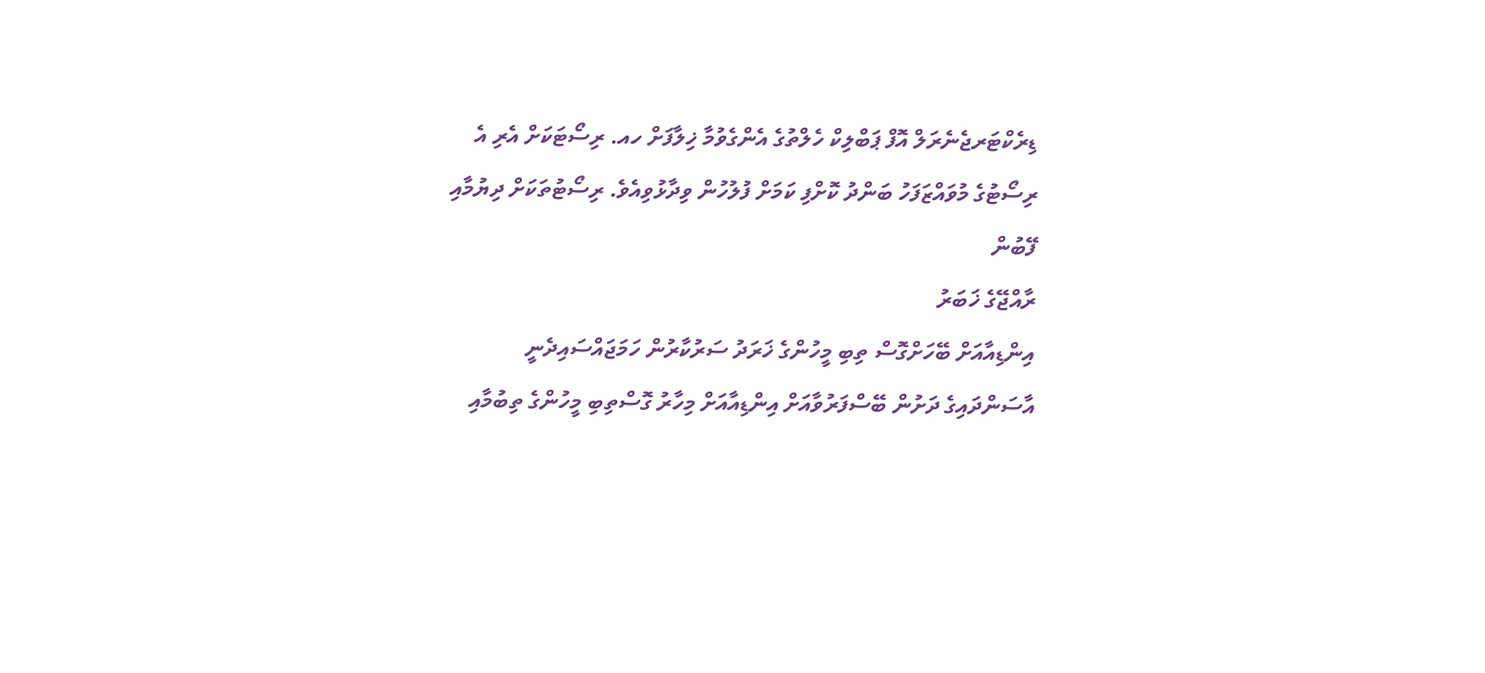ޑިރެކްޓަރޖެނެރަލް އޮފް ޕަބްލިކް ހެލްތުގެ އެންގެވުމާ ޚިލާފަށް ހއ. ރިސޯޓަކަށް އެރި އެ ރިސޯޓުގެ މުވައްޒަފަހު ބަންދު ކޮށްފި ކަމަށް ފުލުހުން ވިދާޅުވިއެވެ. ރިސޯޓުތަކަށް ދިޔުމާއި ފޭބުން
ރާއްޖޭގެ ޚަބަރު
އިންޑިއާއަށް ބޭހަށްގޮސް ތިބި މީހުންގެ ޚަރަދު ސަރުކާރުން ހަމަޖައްސައިދެނީ
އާސަންދައިގެ ދަށުން ބޭސްފަރުވާއަށް އިންޑިއާއަށް މިހާރު ގޮސްތިބި މީހުންގެ ތިބުމާއި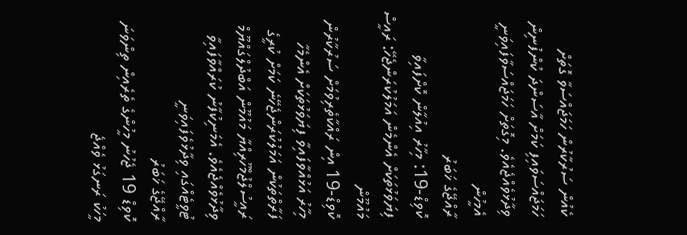ކެއުން ސަރުކާރުން ހަމަޖައްސަވާ ގޮތަށް ހަމަޖައްސަވައިފި ކަމަށް އާސަންދަ ކުންފުނިން ވިދާޅުވެއްޖެއެވެ. މިގޮތަށް ހަމަޖައްސަވާފައިވަނީ އެމީހުން
ރާއްޖޭގެ ޚަބަރު
ކޮވިޑް-19: މިހާރު އިއުލާން ކޮށްފައިވާ ފިޔަވަޅުތަކަށް އެންމެން އަމަލުކުރަންޖެހޭ: ރައީސް މައުމޫން
ކޮވިޑް-19 އިން ރައްކާތެރިވުމަށް ސަރުކާރުން މިހާރު އަޅުއްވާފައިވާ ފިޔަވަޅުތަކަށް އެންމެހާ ފަރާތްތަކުން އަމަލުކުރަންޖެހޭނެ ކަމަށް ކުރީގެ ރައީސުލްޖުމްހޫރިއްޔާ މައުމޫން އަބްދުލްގައްޔޫމް ވިދާޅުވެއްޖެއެވެ. އެމަނިކުފާނު ކުރައްވާފައިވާ ޓުވީޓެއްގައި ވިދާޅުވެފައިވަނީ
ރާއްޖޭގެ ޚަބަރު
ކޮވިޑް 19 ޖެހުނު މީހުންގެ ތެރެއިން ތިންވަނަ މީހަކު ރަނގަޅު ވެއްޖެ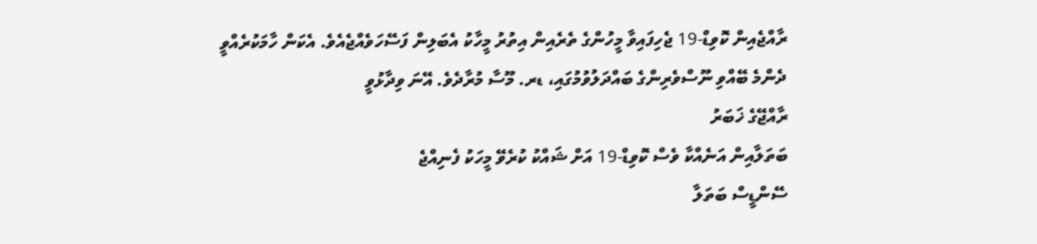ރާއްޖެއިން ކޮވިޑް-19 ޖެހިފައިވާ މީހުންގެ ތެރެއިން އިތުރު މީހާކު އެބަލިން ފަސޭހަވެއްޖެއެވެ. އެކަން ހާމަކުރެއްވީ ދެންމެ ބޭއްވި ނޫސްވެރިންގެ ބައްދަލުވުމުގައި، ޑރ. މޫސާ މުރާދެވެ. އޭނަ ވިދާޅުވީ
ރާއްޖޭގެ ޚަބަރު
ބަތަލާއިން އަނެއްކާ ވެސް ކޮވިޑް-19 އަށް ޝައްކު ކުރެވޭ މީހަކު ފެނިއްޖެ
ސޭންޑީސް ބަތަލާ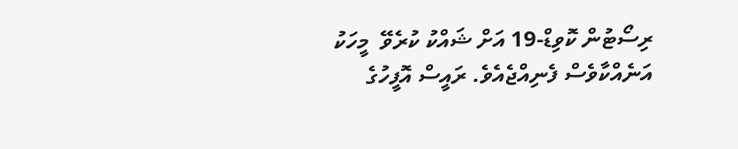ރިސޯޓުން ކޮވިޑް-19 އަށް ޝައްކު ކުރެވޭ  މީހަކު އަނެއްކާވެސް ފެނިއްޖެއެވެ. ރައީސް އޮފީހުގެ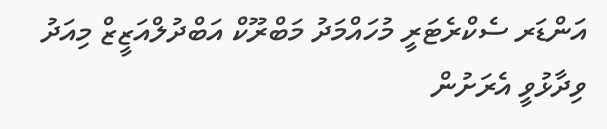އަންޑަރ ސެކްރެޓަރީ މުހައްމަދު މަބްރޫކް އަބްދުލްއަޒީޒް މިއަދު ވިދާޅުވީ އެރަށުން